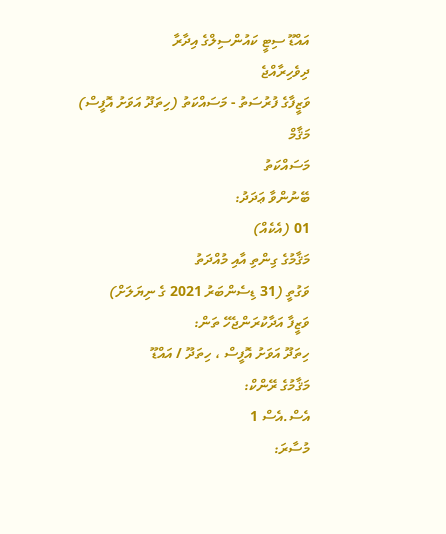އައްޑޫ ސިޓީ ކައުންސިލްގެ އިދާރާ
ދިވެހިރާއްޖެ
ވަޒީފާގެ ފުރުސަތު - މަސައްކަތު (ހިތަދޫ އަވަށު އޮފީސް)
މަޤާމް
މަސައްކަތު
ބޭނުންވާ ޢަދަދު:
01 (އެކެއް)
މަޤާމުގެ ގިންތި އާއި މުއްދަތު
ވަގުތީ (31 ޑިސެންބަރު 2021 ގެ ނިޔަލަށް)
ވަޒީފާ އަދާކުރަންޖެހޭ ތަން:
ހިތަދޫ އަވަށު އޮފީސް ، ހިތަދޫ / އައްޑޫ
މަޤާމުގެ ރޭންކް:
އެސް.އެސް 1
މުސާރަ: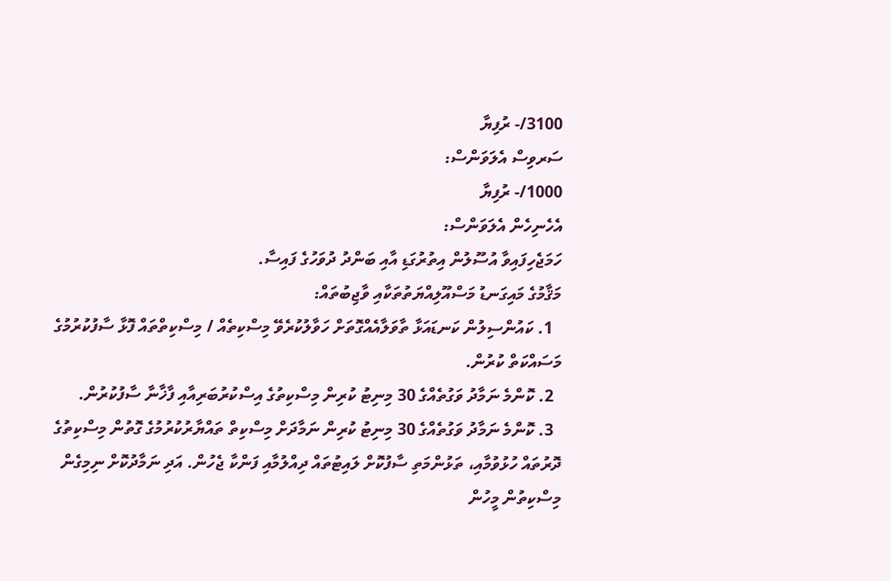3100/- ރުފިޔާ
ސަރވިސް އެލަވަންސް:
1000/- ރުފިޔާ
އެހެނިހެން އެލަވަންސް:
ހަމަޖެހިފައިވާ އުސޫލުން އިތުރުގަޑި އާއި ބަންދު ދުވަހުގެ ފައިސާ.
މަޤާމުގެ މައިގަނޑު މަސްއޫލިއްޔަތުތަކާއި ވާޖިބުތައް:
  1. ކައުންސިލުން ކަނޑައަޅާ ތާވަލާއެއްގޮތަށް ހަވާލުކުރެވޭ މިސްކިތެއް / މިސްކިތްތައް ފޮޅާ ސާފުކުރުމުގެ މަސައްކަތް ކުރުން.
  2. ކޮންމެ ނަމާދު ވަގުތެއްގެ 30 މިނިޓު ކުރިން މިސްކިތުގެ އިސްކުރުބަރިއާއި ފާޚާނާ ސާފުކުރުން.
  3. ކޮންމެ ނަމާދު ވަގުތެއްގެ 30 މިނިޓު ކުރިން ނަމާދަށް މިސްކިތް ތައްޔާރުކުރުމުގެ ގޮތުން މިސްކިތުގެ ދޮރުތައް ހުޅުވުމާއި، ތަޅުންމަތި ސާފުކޮށް ލައިޓުތައް ދިއްލުމާއި ފަންކާ ޖެހުން. އަދި ނަމާދުކޮށް ނިމިގެން މިސްކިތުން މީހުން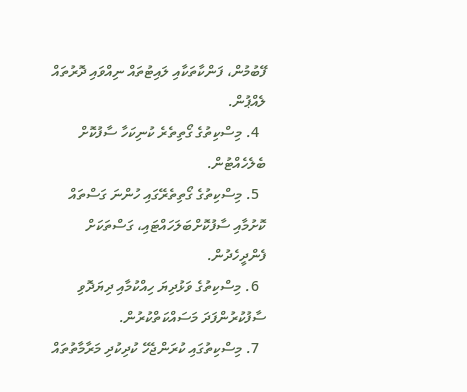ފޭބުމުން، ފަންކާތަކާއި ލައިޓުތައް ނިއްވައި ދޮރުތައް ލެއްޕުން.
  4. މިސްކިތުގެ ގޯތިތެރެ ކުނިކަހާ ސާފުކޮށް ބެލެހެއްޓުން.
  5. މިސްކިތުގެ ގޯތިތެރޭގައި ހުންނަ ގަސްތައް ކޮށުމާއި ސާފުކޮށްބަލަހައްޓައި، ގަސްތަކަށް ފެންދީހެދުން.
  6. މިސްކިތުގެ ވަޅުދިޔަ ހިއްކުމާއި ދިޔަދޮވި ސާފުކުރުންފަދަ މަސައްކަތްކުރުން.
  7. މިސްކިތުގައި ކުރަންޖެހޭ ކުދިކުދި މަރާމާތުތައް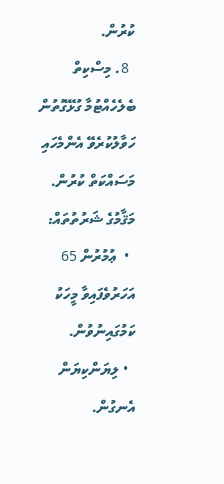ކުރުން.
  8. މިސްކިތް ބެލެހެއްޓުމާ ގުޅޭގޮތުން ހަވާލުކުރެވޭ އެންމެހައި މަސައްކަތް ކުރުން.
މަޤާމުގެ ޝަރުތުތައް:
  •  ޢުމުރުން 65 އަހަރުވެފައިވާ މީހަކު ކަމުގައިނުވުން.
  • ލިޔަންކިޔަން އެނގުން.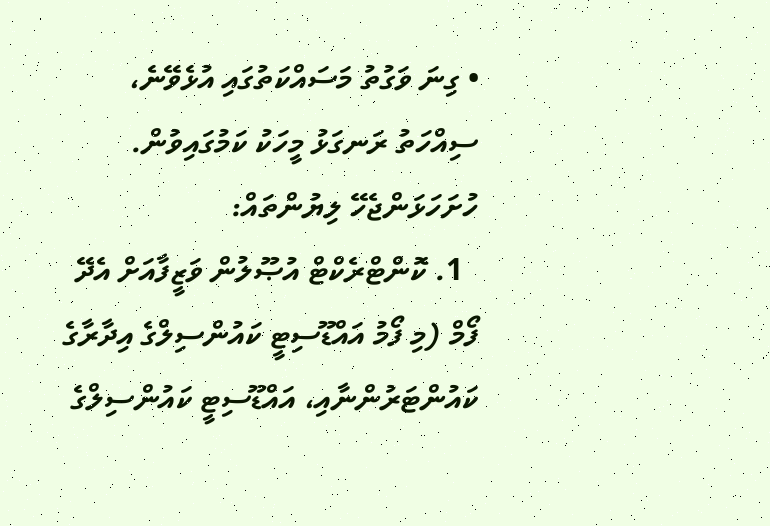• ގިނަ ވަގުތު މަސައްކަތުގައި އުޅެވޭނެ، ސިއްހަތު ރަނގަޅު މީހަކު ކަމުގައިވުން.
ހުށަހަޅަންޖެހޭ ލިޔުންތައް:
  1. ކޮންޓްރެކްޓް އުޞޫލުން ވަޒީފާއަށް އެދޭ ފޯމް (މި ފޯމު އައްޑޫސިޓީ ކައުންސިލްގެ އިދާރާގެ ކައުންޓަރުންނާއި، އައްޑޫސިޓީ ކައުންސިލްގެ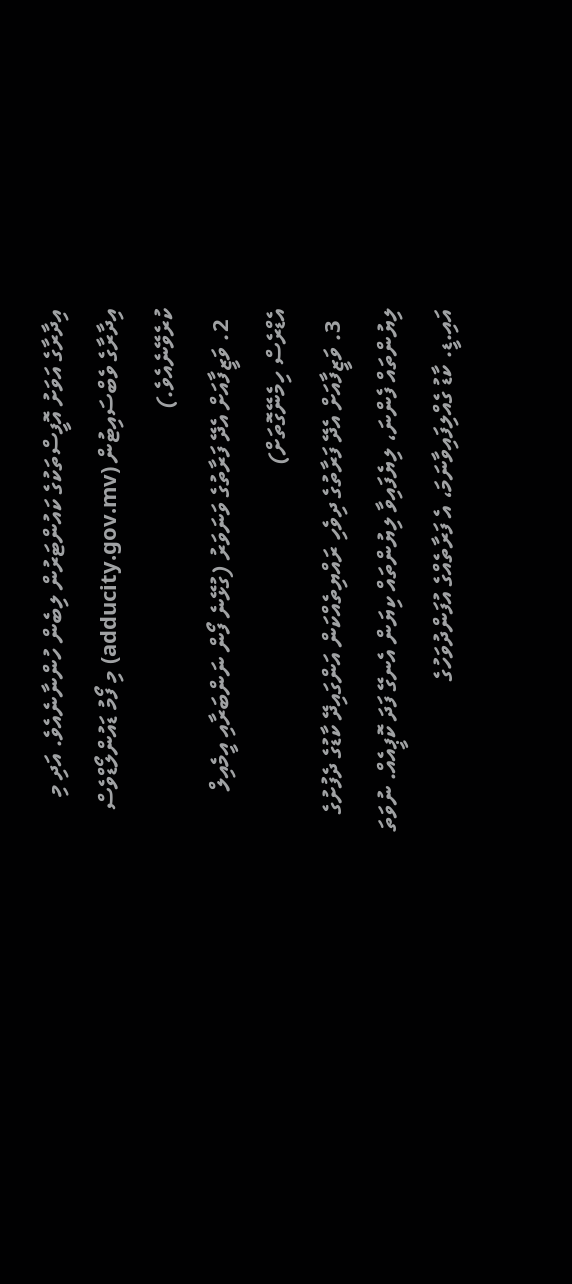އިދާރާގެ އަވަށު އޮފީސްތަކުގެ ކައުންޓަރުން ލިބެން ހުންނާނެއެވެ. އަދި މި އިދާރާގެ ވެބްސައިޓުން (adducity.gov.mv) މި ފޯމު ޑައުންލޯޑްވެސް ކުރެވޭނެއެވެ.)
  2. ވަޒީފާއަށް އެދޭ ފަރާތުގެ ވަނަވަރު (ގުޅޭނެ ފޯން ނަންބަރާއި އީމެއިލް އެޑްރެސް ހިމެނޭގޮތަށް)
  3. ވަޒީފާއަށް އެދޭ ފަރާތުގެ ދިވެހި ރައްޔިތެއްކަން އަންގައިދޭ ކާޑުގެ ދެފުށުގެ ލިޔުންތައް ފެންނަ، ލިޔެފައިވާ ލިޔުންތައް ކިޔަން އެނގޭ ފަދަ ކޮޕީއެއް. ނުވަތަ އައި.ޑީ. ކާޑު ގެއްލިފައިވާނަމަ، އެ ފަރާތެއްގެ އުފަންދުވަހުގެ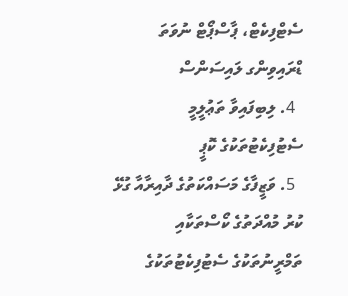ސެޓްފިކެޓް، ޕާސްޕޯޓް ނުވަތަ ޑްރައިވިންގ ލައިސަންސް
  4. ލިބިފައިވާ ތަޢުލީމީ ސެޓުފިކެޓުތަކުގެ ކޮޕީ
  5. ވަޒީފާގެ މަސައްކަތުގެ ދާއިރާއާ ގުޅޭ ކުރު މުއްދަތުގެ ކޯސްތަކާއި ތަމްރީނުތަކުގެ ސެޓުފިކެޓުތަކުގެ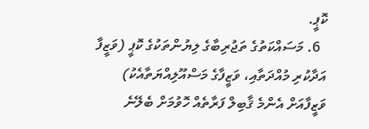ކޮޕީ.
  6. މަސައްކަތުގެ ތަޖުރިބާގެ ލިޔުންތަކުގެ ކޮޕީ (ވަޒީފާ އަދާކުރި މުއްދަތާއި، ވަޒީފާގެ މަސްއޫލިއްޔަތާއެކު)
ވަޒީފާއަށް އެންމެ ޤާބިލް ފަރާތެއް ހޮވުމަށް ބެލޭނެ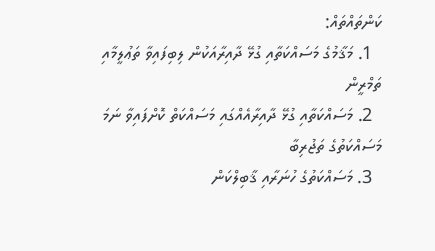ކަންތައްތައް:
  1. މަޤާމުގެ މަސައްކަތާއި ގުޅޭ ދާއިރާއަކުން ލިބިފައިވާ ތަޢުލީމާއި ތަމްރީން
  2. މަސައްކަތާއި ގުޅޭ ދާއިރާއެއްގައި މަސައްކަތް ކޮށްފައިވާ ނަމަ މަސައްކަތުގެ ތަޖުރިބާ
  3. މަސައްކަތުގެ ހުނަރާއި ޤާބިލްކަން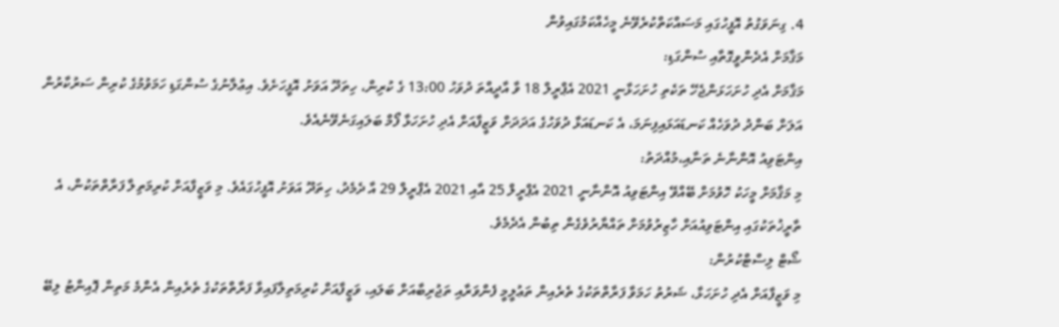4. ގިނަވަގުތު އޮފީހުގައި މަސައްކަތްކުރެވޭނެ މީހެއްކަމުގައިވުން
މަޤާމަށް އެދެންވީގޮތާއި ސުންގަޑި:
މަޤާމަށް އެދި ހުށަހަޅަންޖެހޭ ތަކެތި ހުށަހަޅާނީ 2021 އެޕްރީލް 18 ވާ އާދީއްތަ ދުވަހު 13:00 ގެ ކުރިން، ހިތަދޫ އަވަށު އޮފީހަށެވެ. އިޢުލާނުގެ ސުންގަޑި ހަމަވުމުގެ ކުރިން ސަރުކާރުން އަލަށް ބަންދު ދުވަހެއް ކަނޑައަޅައިފިނަމަ، އެ ކަނޑައަޅާ ދުވަހުގެ އަދަދަށް ވަޒީފާއަށް އެދި ހުށަހަޅާ ފޯމް ބަލައިގަނެވޭނެއެވެ.
އިންޓަވިއު އޮންނާނެ ތަނާއި،މުއްދަތު:
މި މަޤާމަށް މީހަކު ހޮވުމަށް ބޭއްވޭ އިންޓަވިއު އޮންނާނީ 2021 އެޕްރީލް 25 އާއި 2021 އެޕްރީލް 29 އާ ދެމެދު، ހިތަދޫ އަވަށު އޮފީހުގައެވެ. މި ވަޒީފާއަށް ކުރިމަތިލާ ފަރާތްތަކުން، އެ ތާރީޚުތަކުގައި އިންޓަވިއުއަށް ހާޒިރުވުމަށް ތައްޔާރުވެގެން ތިބުން އެދެމެވެ.
ޝޯޓް ލިސްޓްކުރުން:
މި ވަޒީފާއަށް އެދި ހުށަހަޅާ، ޝަރުތު ހަމަވާ ފަރާތްތަކުގެ ތެރެއިން ތަޢުލީމީ ފެންވަރާއި ތަޖުރިބާއަށް ބަލައި، ވަޒީފާއަށް ކުރިމަތިލާފައިވާ ފަރާތްތަކުގެ ތެރެއިން އެންމެ މަތިން ޕޮއިންޓު ލިބޭ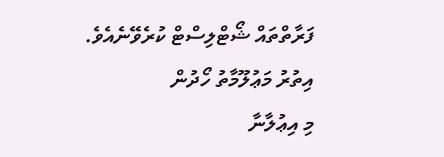ފަރާތްތައް ޝޯޓްލިސްޓް ކުރެވޭނެއެވެ.
އިތުރު މަޢުލޫމާތު ހޯދުން
މި އިޢުލާނާ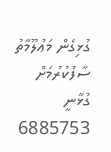ގުޅިގެން މަޢުލޫމާތު ސާފުކުރުމަށް ގުޅާނީ 6885753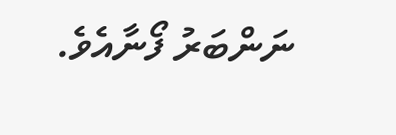ނަންބަރު ފޯނާއެވެ.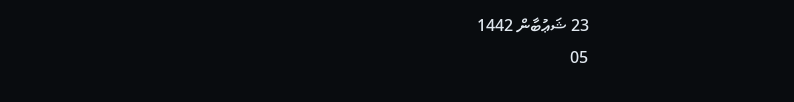23 ޝަޢުބާން 1442
05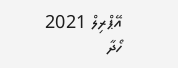އޭޕްރިލް 2021
ހޯދާ